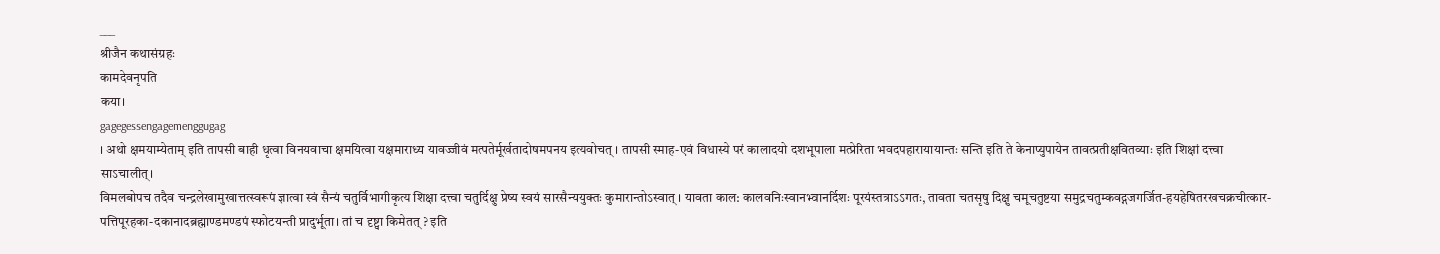___
श्रीजैन कथासंग्रहः
कामदेवनृपति
कया।
gagegessengagemenggugag
। अथो क्षमयाम्येताम् इति तापसी बाही धृत्वा विनयवाचा क्षमयित्वा यक्षमाराध्य यावज्जीवं मत्पतेर्मूर्खतादोषमपनय इत्यवोचत् । तापसी स्माह-एवं विधास्ये परं कालादयो दशभूपाला मत्प्रेरिता भवदपहारायायान्तः सन्ति इति ते केनाप्युपायेन तावत्प्रतीक्षवितव्याः इति शिक्षां दत्त्वा साऽचालीत्।
विमलबोपच तदैव चन्द्रलेखामुखात्तत्स्वरूपं ज्ञात्वा स्वं सैन्यं चतुर्विभागीकृत्य शिक्षा दत्त्वा चतुर्दिक्षु प्रेष्य स्वयं सारसैन्ययुक्तः कुमारान्तोऽस्वात् । यावता काल: कालवनिःस्वानभ्वानर्दिशः पूरयंस्तत्राऽऽगतः, तावता चतसृषु दिक्षु चमूचतुष्टया समुद्रचतुम्कवद्गजगर्जित-हयहेषितरखचक्रचीत्कार-पत्तिपूरहका-दकानादब्रह्माण्डमण्डपं स्फोटयन्ती प्रादुर्भूता। तां च दृष्ट्वा किमेतत् ? इति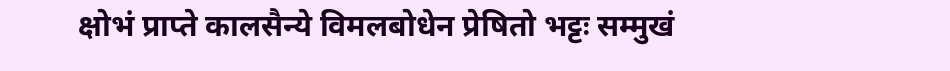क्षोभं प्राप्ते कालसैन्ये विमलबोधेन प्रेषितो भट्टः सम्मुखं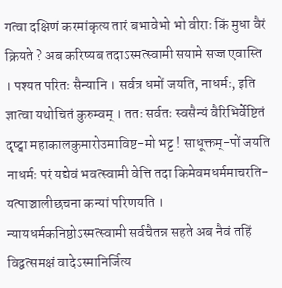गत्वा दक्षिणं करमांकृत्य तारं बभावेभो भो वीराः किं मुधा वैरं क्रियते ? अब करिष्यब तदाऽस्मत्स्वामी सयामे सज्ज एवास्ति । पश्यत परितः सैन्यानि । सर्वत्र धमों जयति, नाधर्मः, इति ज्ञात्वा यथोचितं कुरुम्वम् । ततः सर्वतः स्वसैन्यं वैरिभिर्वेष्टितं दृष्ट्वा महाकालकुमारोउमाविष्ट-मो भट्ट ! साधूक्तम्-पों जयति नाधर्मः परं यद्येवं भवत्स्वामी वेत्ति तदा किमेवमधर्ममाचरति-यत्पाञ्चालीछचना कन्यां परिणयति । न्यायधर्मकनिष्ठोऽस्मत्स्वामी सर्वचैतन्न सहते अब नैवं तहिं विद्वत्समक्षं वादेऽस्मानिर्जित्य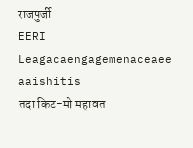राजपुर्जी
EERI Leagacaengagemenaceaee aaishitis
तदा किट-मो महावत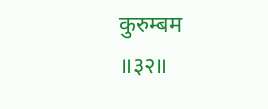कुरुम्बम
॥३२॥